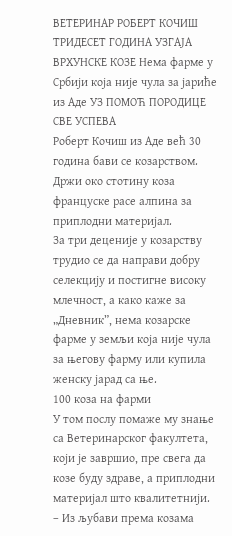ВЕТЕРИНАР РОБЕРТ КОЧИШ ТРИДЕСЕТ ГОДИНА УЗГАЈА ВРХУНСКЕ КОЗЕ Нема фарме у Србији која није чула за јариће из Аде УЗ ПОМОЋ ПОРОДИЦЕ СВЕ УСПЕВА
Роберт Кочиш из Аде већ 30 година бави се козарством.
Држи око стотину коза француске расе алпина за приплодни материјал.
За три деценије у козарству трудио се да направи добру селекцију и постигне високу млечност, а како каже за „Дневник”, нема козарске фарме у земљи која није чула за његову фарму или купила женску јарад са ње.
100 коза на фарми
У том послу помаже му знање са Ветеринарског факултета, који је завршио, пре свега да козе буду здраве, а приплодни материјал што квалитетнији.
– Из љубави према козама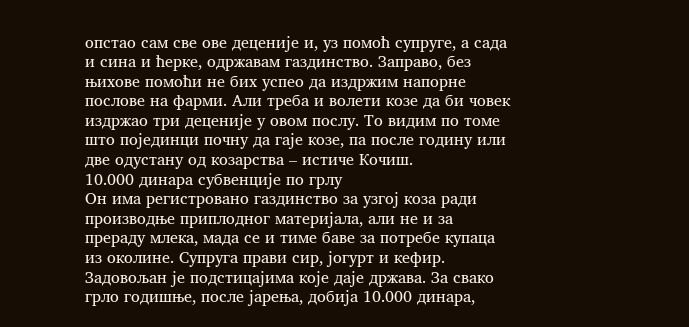опстао сам све ове деценије и, уз помоћ супруге, а сада и сина и ћерке, одржавам газдинство. Заправо, без њихове помоћи не бих успео да издржим напорне послове на фарми. Али треба и волети козе да би човек издржао три деценије у овом послу. То видим по томе што појединци почну да гаје козе, па после годину или две одустану од козарства – истиче Кочиш.
10.000 динара субвенције по грлу
Он има регистровано газдинство за узгој коза ради производње приплодног материјала, али не и за прераду млека, мада се и тиме баве за потребе купаца из околине. Супруга прави сир, јогурт и кефир. Задовољан је подстицајима које даје држава. За свако грло годишње, после јарења, добија 10.000 динара,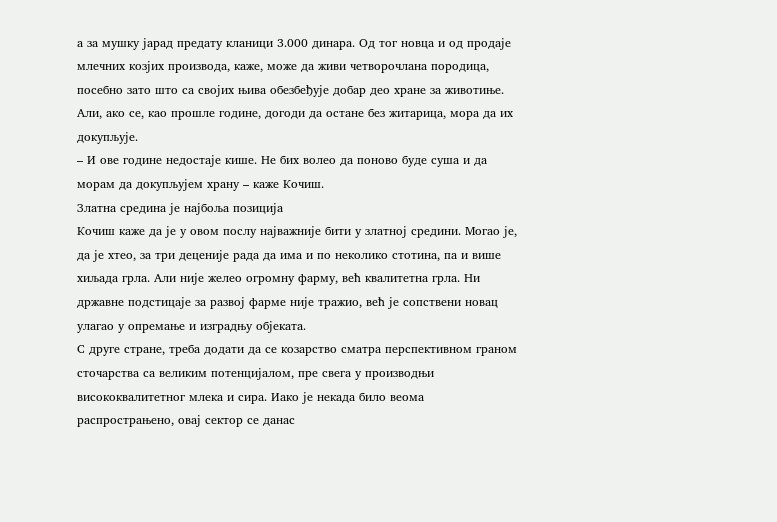а за мушку јарад предату кланици 3.000 динара. Од тог новца и од продаје млечних козјих производа, каже, може да живи четворочлана породица, посебно зато што са својих њива обезбеђује добар део хране за животиње.
Али, ако се, као прошле године, догоди да остане без житарица, мора да их докупљује.
– И ове године недостаје кише. Не бих волео да поново буде суша и да морам да докупљујем храну – каже Кочиш.
Златна средина је најбоља позиција
Кочиш каже да је у овом послу најважније бити у златној средини. Могао је, да је хтео, за три деценије рада да има и по неколико стотина, па и више хиљада грла. Али није желео огромну фарму, већ квалитетна грла. Ни државне подстицаје за развој фарме није тражио, већ је сопствени новац улагао у опремање и изградњу објеката.
С друге стране, треба додати да се козарство сматра перспективном граном сточарства са великим потенцијалом, пре свега у производњи висококвалитетног млека и сира. Иако је некада било веома распрострањено, овај сектор се данас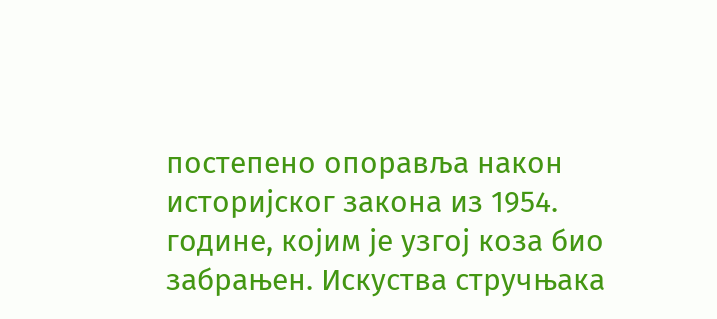постепено опоравља након историјског закона из 1954. године, којим је узгој коза био забрањен. Искуства стручњака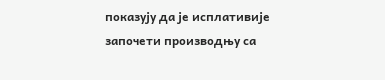показују да је исплативије започети производњу са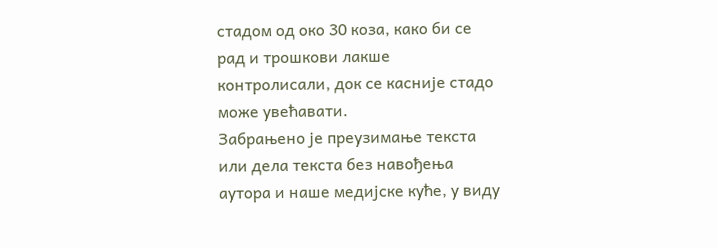стадом од око 30 коза, како би се рад и трошкови лакше контролисали, док се касније стадо може увећавати.
Забрањено је преузимање текста или дела текста без навођења аутора и наше медијске куће, у виду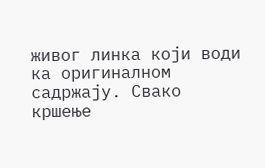живог линка који води ка оригиналном садржају. Свако кршење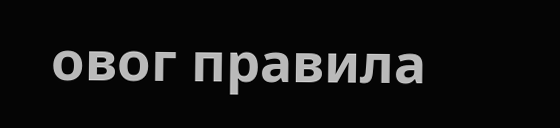овог правила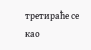третираће се као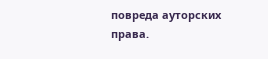повреда ауторских права.